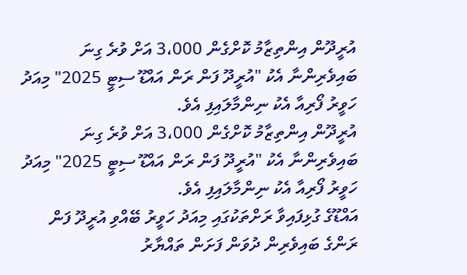އުރީދޫން އިންތިޒާމު ކޮށްގެން 3،000 އަށް ވުރެ ގިނަ ބައިވެރިންނާ އެކު "އުރީދޫ ފަން ރަން އައްޑޫ ސިޓީ 2025" މިއަދު ހަވީރު ފޯރިއާ އެކު ނިންމާލައިފި އެވެ.
އުރީދޫން އިންތިޒާމު ކޮށްގެން 3،000 އަށް ވުރެ ގިނަ ބައިވެރިންނާ އެކު "އުރީދޫ ފަން ރަން އައްޑޫ ސިޓީ 2025" މިއަދު ހަވީރު ފޯރިއާ އެކު ނިންމާލައިފި އެވެ.
އައްޑޫގެ ގުޅިފައިވާ ރަށްތަކުގައި މިއަދު ހަވީރު ބޭއްވި އުރީދޫ ފަން ރަންގެ ބައިވެރިން ދުވަން ފަށަން ތައްޔާރު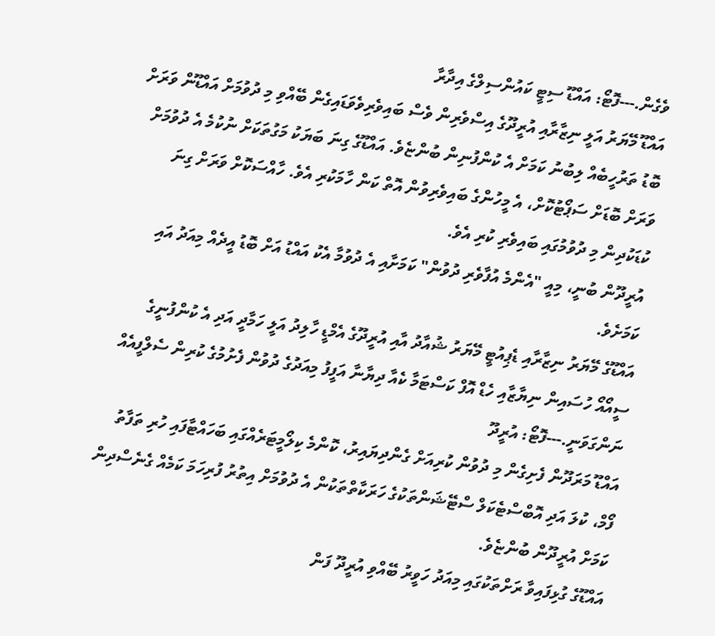ވެގެން.---ފޮޓޯ: އައްޑޫ ސިޓީ ކައުންސިލްގެ އިދާރާ
އައްޑޫ މޭޔަރު އަލީ ނިޒާރާއި އުރީދޫގެ އިސްވެރިން ވެސް ބައިވެރިވެވަޑައިގެން ބޭއްވި މި ދުވުމަށް އައްޑޫން ވަރަށް ބޮޑު ތަރުހީބެއް ލިބުނު ކަމަށް އެ ކުންފުނިން ބުންޏެވެ. އައްޑޫގެ ގިނަ ބަޔަކު މަގުތަކަށް ނުކުމެ އެ ދުވުމަށް ވަރަށް ބޮޑަށް ސަޕޯޓުކޮށް، އެ މީހުންގެ ބައިވެރިވުން އޮތް ކަން ހާމަކުރި އެވެ. ހާއްސަކޮށް ވަރަށް ގިނަ ކުޑަކުދިން މި ދުވުމުގައި ބައިވެރި ކުރި އެވެ.
އުރީދޫން ބުނީ، މިއީ "އެންމެ އުފާވެރި ދުވުން" ކަމަށާއި އެ ދުވުމާ އެކު އައްޑު އަށް ބޮޑު އީދެއް މިއަދު އައި ކަމަށެވެ.
އައްޑޫގެ މޭޔަރު ނިޒާރާއި ޑެޕިއުޓީ މޭޔަރު ޝުއާދު އާއި އުރީދޫގެ އެމްޑީ ހާލިދު އަލީ ހަމާދީ އަދި އެ ކުންފުނީގެ ސީއޯއޯ ހުސައިން ނިޔާޒާއި ހެޑް އޮފް ކަސްޓަމާ ކެއާ ދިޔާނާ އަފީފު މިއަދުގެ ދުވުން ފެށުމުގެ ކުރިން ސެލްފީއެއް ނަންގަވަނީ.---ފޮޓޯ: އުރީދޫ
އައްޑޫ މަރަދޫން ފެށިގެން މި ދުވުން ކުރިއަށް ގެންދިޔައިރު، ކޮންމެ ކިލޯމީޓަރެއްގައި ބަހައްޓާފައި ހުރި ތަފާތު ފޯމް، ކުލަ އަދި އޮބްސްޓެކަލް ސްޓޭޝަންތަކުގެ ހަރަކާތްތަކުން އެ ދުވުމަށް އިތުރު ފުރިހަމަ ކަމެއް ގެނެސްދިން ކަމަށް އުރީދޫން ބުންޏެވެ.
އައްޑޫގެ ގުޅިފައިވާ ރަށްތަކުގައި މިއަދު ހަވީރު ބޭއްވި އުރީދޫ ފަން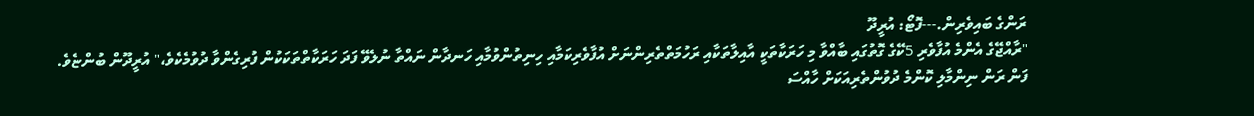ރަންގެ ބައިވެރިން.---ފޮޓޯ: އުރީދޫ
"ރާއްޖޭގެ އެންމެ އުފާވެރި 5ކޭގެ ގޮތުގައި ބާއްވާ މި ހަރަކާތަކީ އާއިލާތަކާއި ރަހުމަތްތެރިންނަށް އުފާވެރިކަމާއި ހިނިތުންވުމާއި ހަނދާން ނައްތާ ނުލެވޭ ފަދަ ހަރަކާތްތަކަކުން ފުރިގެންވާ ދުވުމެކެވެ،" އުރީދޫން ބުންޏެވެ.
ފަން ރަން ނިންމާލި ކޮންމެ ދުވުންތެރިއަކަށް ހާއްސަ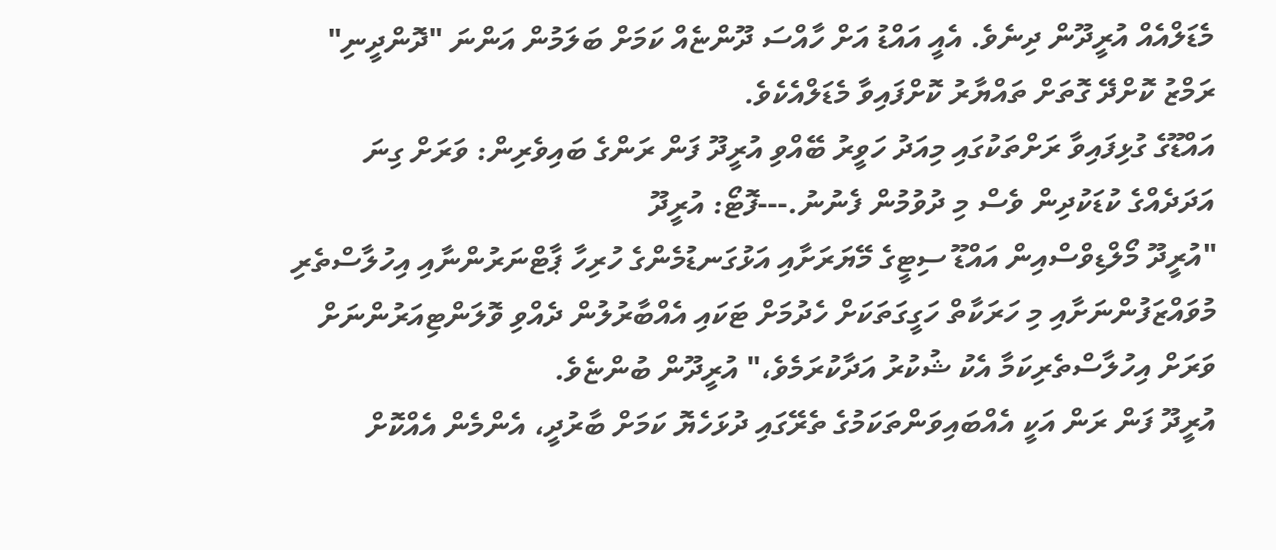މެޑަލްއެއް އުރީދޫން ދިނެވެ. އެއީ އައްޑު އަށް ހާއްސަ ދޫންޏެއް ކަމަށް ބަލަމުން އަންނަ "ދޮންދީނި" ރަމްޒު ކޮށްދޭ ގޮތަށް ތައްޔާރު ކޮށްފައިވާ މެޑަލްއެކެވެ.
އައްޑޫގެ ގުޅިފައިވާ ރަށްތަކުގައި މިއަދު ހަވީރު ބޭއްވި އުރީދޫ ފަން ރަންގެ ބައިވެރިން: ވަރަށް ގިނަ އަދަދެއްގެ ކުޑަކުދިން ވެސް މި ދުވުމުން ފެނުނު.---ފޮޓޯ: އުރީދޫ
"އުރީދޫ މޯލްޑިވްސްއިން އައްޑޫ ސިޓީގެ މޭޔަރަށާއި އަޅުގަނޑުމެންގެ ހުރިހާ ޕާޓްނަރުންނާއި އިހުލާސްތެރި މުވައްޒަފުންނަށާއި މި ހަރަކާތް ހަގީގަތަކަށް ހެދުމަށް ޓަކައި އެއްބާރުލުން ދެއްވި ވޮލަންޓިއަރުންނަށް ވަރަށް އިހުލާސްތެރިކަމާ އެކު ޝުކުރު އަދާކުރަމެވެ،" އުރީދޫން ބުންޏެވެ.
އުރީދޫ ފަން ރަން އަކީ އެއްބައިވަންތަކަމުގެ ތެރޭގައި ދުޅަހެޔޮ ކަމަށް ބާރުދީ، އެންމެން އެއްކޮށް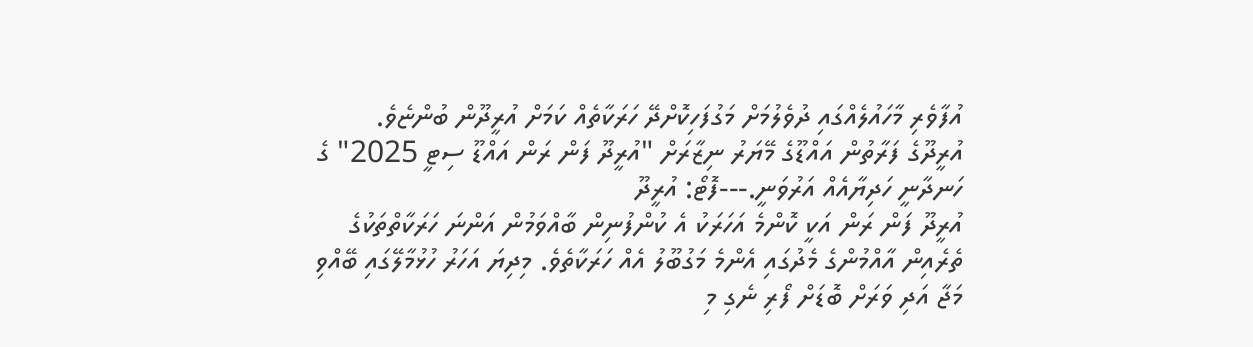އުފާވެރި މާހައުލެއްގައި ދުވެލުމަށް މަގުފަހިކޮށްދޭ ހަރަކާތެއް ކަމަށް އުރީދޫން ބުންޏެވެ.
އުރީދޫގެ ފަރާތުން އައްޑޫގެ މޭޔަރު ނިޒާރަށް "އުރީދޫ ފަން ރަން އައްޑޫ ސިޓީ 2025" ގެ ހަނދާނީ ހަދިޔާއެއް އަރުވަނީ.---ފޮޓޯ: އުރީދޫ
އުރީދޫ ފަން ރަން އަކީ ކޮންމެ އަހަރަކު އެ ކުންފުނިން ބާއްވަމުން އަންނަ ހަރަކާތްތަކުގެ ތެރެއިން އާއްމުންގެ މެދުގައި އެންމެ މަގުބޫލު އެއް ހަރަކާތެވެ. މިދިޔަ އަހަރު ހުޅުމާލޭގައި ބޭއްވި މަޖާ އަދި ވަރަށް ބޮޑަށް ފޯރި ނެގި މި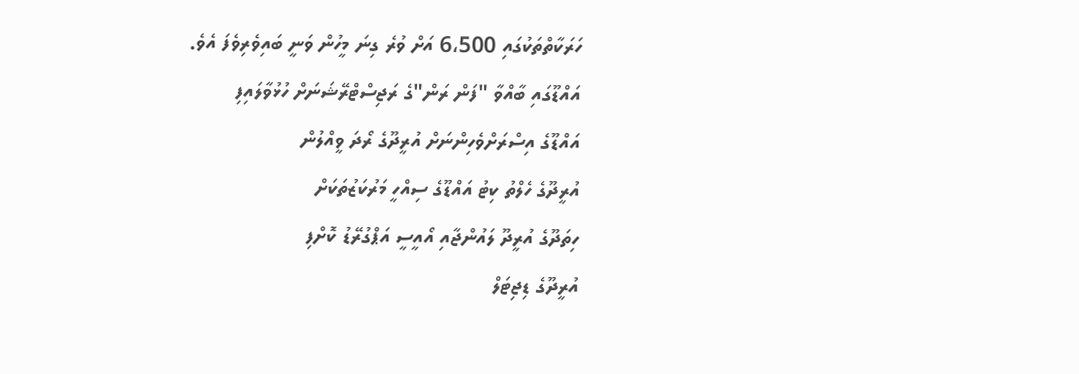ހަރަކާތްތަކުގައި 6،500 އަށް ވުރެ ގިނަ މީހުން ވަނީ ބައިވެރިވެފަ އެވެ.
އައްޑޫގައި ބާއްވާ "ފަން ރަން"ގެ ރަޖިސްޓްރޭޝަނަށް ހުޅުވާލައިފި
އައްޑޫގެ އިސްރަށްވެހިންނަށް އުރީދޫގެ ރޯދަ ވީއްލުން
އުރީދޫގެ ހެލްތު ކިޓު އައްޑޫގެ ސިއްހީ މަރުކަޒުތަކަށް
ހިތަދޫގެ އުރީދޫ ލައުންޖާއި އޯއީސީ އަޕްގުރޭޑު ކޮށްފި
އުރީދޫގެ ޑިޖިޓަލް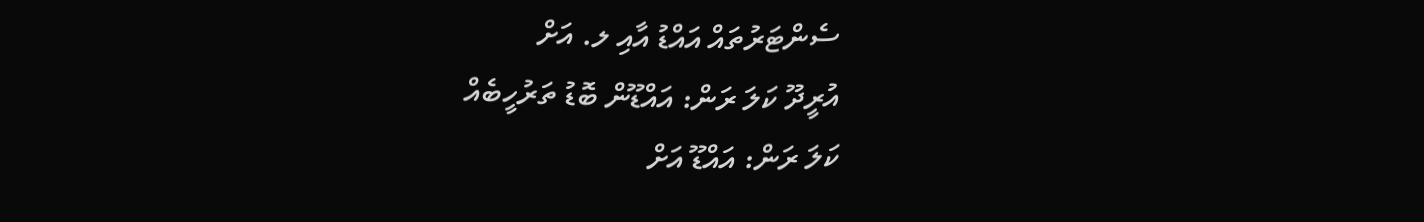ސެންޓަރުތައް އައްޑު އާއި ލ. އަށް
އުރީދޫ ކަލަ ރަން: އައްޑޫން ބޮޑު ތަރުހީބެއް
ކަލަ ރަން: އައްޑޫ އަށް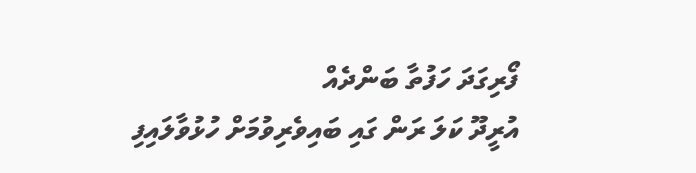ފޯރިގަދަ ހަފުތާ ބަންދެއް
އުރީދޫ ކަލަ ރަން ގައި ބައިވެރިވުމަށް ހުޅުވާލައިފި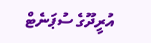އުރީދޫގެ ސުޕަނެޓް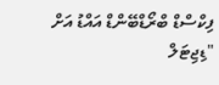ފިކްސްޑް ބްރޯޑްބޭންޑް އައްޑު އަށް
"ޑިޖިޓަލް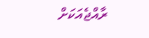ރާއްޖެއަކަށް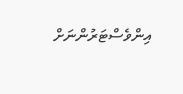އިންވެސްޓަރުންނަށް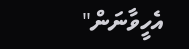އެހީވާނަން"